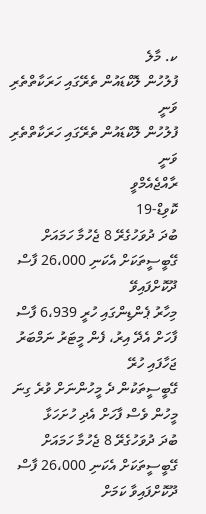ކ. މާލެ
ފުލުހުން ލޮކްޑައުން ތެރޭގައި ހަރަކާތްތެރި ވަނީ
ފުލުހުން ލޮކްޑައުން ތެރޭގައި ހަރަކާތްތެރި ވަނީ
ރާއްޖެއެމްވީ
ކޮވިޑް-19
ބުދަ ދުވަހުގެރޭ 8 ޖެހުމާ ހަމައަށް ގޭބީސީތަކަށް އެކަނި 26،000 ފާސް ދޫކޮށްފައިވޭ
މިހާރު ޕެންޑިންގައި ހުރީ 6،939 ފާސް
ފާހަށް އެދޭ އިރު، ފެން މީޓަރު ނަމްބަރު ޖަހާފައި ހުރޭ
ގޭބީސީތަކުން ދެ މީހުންނަށް ވުރެ ގިނަ މީހުން ވެސް ފާހަށް އެދި ހުށަހަޅާ
ބުދަ ދުވަހުގެރޭ 8 ޖެހުމާ ހަމައަށް ގޭބީސީތަކަށް އެކަނި 26،000 ފާސް ދޫކޮށްފައިވާ ކަމަށް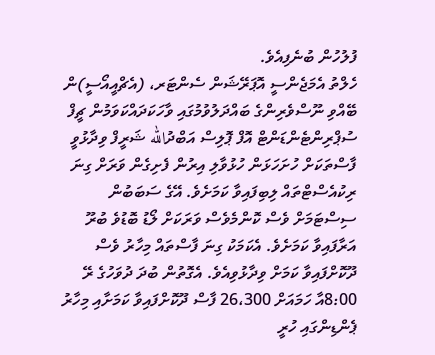ފުލުހުން ބުނެފިއެވެ.
ހެލްތު އެމަޖެންސީ އޮޕަރޭޝަން ސެންޓަރ، (އެޗްއީއޯސީ)ން ބޭއްވި ނޫސްވެރިންގެ ބައްދަލުވުމުގައި ވާހަކަދައްކަވަމުން ޗީފް ސުޕްރިންޓެންޑަންޓް އޮފް ޕޮލިސް އަބްދުالله ޝަރީފް ވިދާޅުވީ ފާސްތަކަށް ހުށަހަޅަން ހުޅުވާލި އިރުން ފެށިގެން ވަރަށް ގިނަ ރިކުއެސްޓްތައް ލިބިފައިވާ ކަމަށެވެ. އޭގެ ސަބަބުން ސިސްޓަމަށް ވެސް ކޮންމެވެސް ވަރަކަށް ލޯޑު ބޮޑުވެ ބުރޫ އަރާފައިވާ ކަމަށެވެ. އެކަމަކު ގިނަ ފާސްތައް މިހާރު ވެސް ދޫކޮށްފައިވާ ކަމަށް ވިދާޅުވިއެވެ. އެގޮތުން ބުދަ ދުވަހުގެ ރޭ 8:00އާ ހަމައަށް 26،300 ފާސް ދޫކޮށްފައިވާ ކަމަށާއި މިހާރު ޕެންޑިންގައި ހުރީ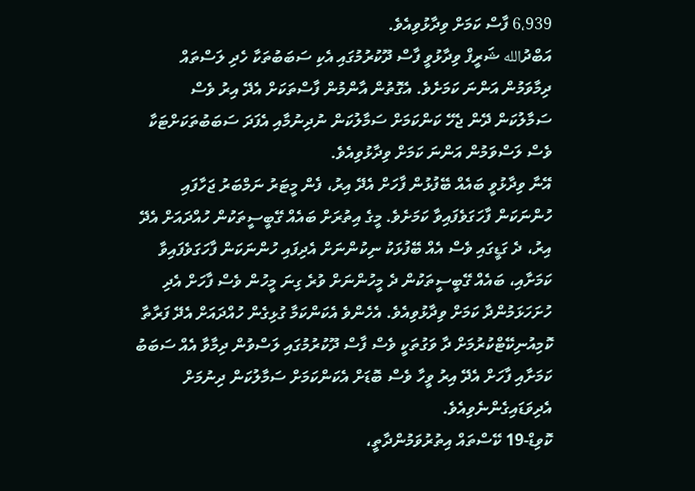6،939 ފާސް ކަމަށް ވިދާޅުވިއެވެ.
އަބްދުالله ޝަރީފް ވިދާޅުވީ ފާސް ދޫކުރުމުގައި އެކި ސަބަބުތަކާ ހެދި ލަސްތައް ދިމާވަމުން އަންނަ ކަމަށެވެ. އެގޮތުން އާންމުން ފާސްތަކަށް އެދޭ އިރު ވެސް ސަމާލުކަން ދޭން ޖެހޭ ކަންކަމަށް ސަމާލުކަން ނުދިނުމާއި އެފަދަ ސަބަބުތަކަށްޓަކާ ވެސް ލަސްވަމުން އަންނަ ކަމަށް ވިދާޅުވިއެވެ.
އޭނާ ވިދާޅުވީ ބައެއް ބޭފުޅުން ފާހަށް އެދޭ އިރު، ފެން މީޓަރު ނަމްބަރު ޖަހާފައި ހުންނަކަން ފާހަގަވެފައިވާ ކަމަށެވެ. މީގެ އިތުރަށް ބައެއް ގޭބީސީތަކުން ހުއްދައަށް އެދޭ އިރު، ދެ ގަޑީގައި ވެސް އެއް ބޭފުޅަކު ނިކުންނަށް އެދިފައި ހުންނަކަން ފާހަގަވެފައިވާ ކަމަށާއި، ބައެއް ގޭބީސީތަކުން ދެ މީހުންނަށް ވުރެ ގިނަ މީހުން ވެސް ފާހަށް އެދި ހުށަހަޅަމުންދާ ކަމަށް ވިދާޅުވިއެވެ. އެހެންވެ އެކަންކަމާ ގުޅިގެން ހުއްދައަށް އެދޭ ފަރާތާ ކޮމިއުނިކޭޓްކުރުމަށް ދާ ވަގުތަކީ ވެސް ފާސް ދޫކުރުމުގައި ލަސްވުން ދިމާވާ އެއް ސަބަބު ކަމަށާއި ފާހަށް އެދޭ އިރު ވީހާ ވެސް ބޮޑަށް އެކަންކަމަށް ސަމާލުކަން ދިނުމަށް އެދިވަޑައިގެންނެވިއެވެ.
ކޮވިޑް-19 ކޭސްތައް އިތުރުވަމުންދާތީ،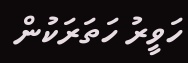ހަވީރު ހަތަރަކުން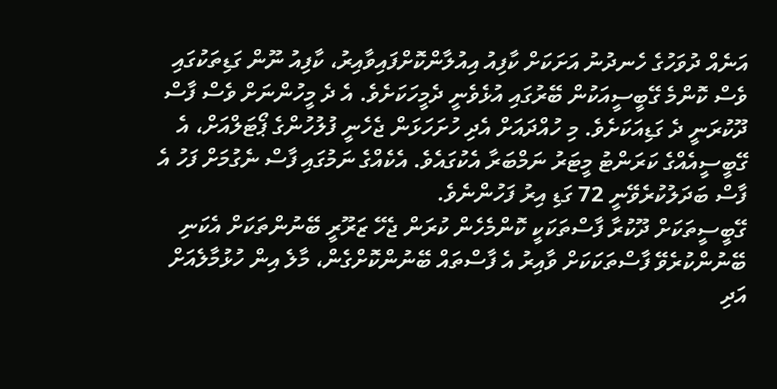އަނެއް ދުވަހުގެ ހެނދުނު އަށަކަށް ކާފިއު އިއުލާންކޮށްފައިވާއިރު، ކާފިއު ނޫން ގަޑިތަކުގައި ވެސް ކޮންމެ ގޭބީސީއަކުން ބޭރުގައި އުޅެވެނީ ދެމީހަކަށެވެ. އެ ދެ މީހުންނަށް ވެސް ފާސް ދޫކުރަނީ ދެ ގަޑިއަކަށެވެ. މި ހުއްދައަށް އެދި ހުށަހަޅަން ޖެހެނީ ފުލުހުންގެ ޕޯޓަލްއަށް، އެ ގޭބީސީއެއްގެ ކަރަންޓު މީޓަރު ނަމްބަރާ އެކުގައެވެ. އެކެއްގެ ނަމުގައި ފާސް ނެގުމަށް ފަހު އެ ފާސް ބަދަލުކުރެވޭނީ 72 ގަޑި އިރު ފަހުންނެވެ.
ގޭބީސީތަކަށް ދޫކުރާ ފާސްތަކަކީ ކޮންމެހެން ކުރަން ޖެހޭ ޒަރޫރީ ބޭނުންތަކަށް އެކަނި ބޭނުންކުރެވޭ ފާސްތަކަކަށް ވާއިރު އެ ފާސްތައް ބޭނުންކޮށްގެން، މާލެ އިން ހުޅުމާލެއަށް އަދި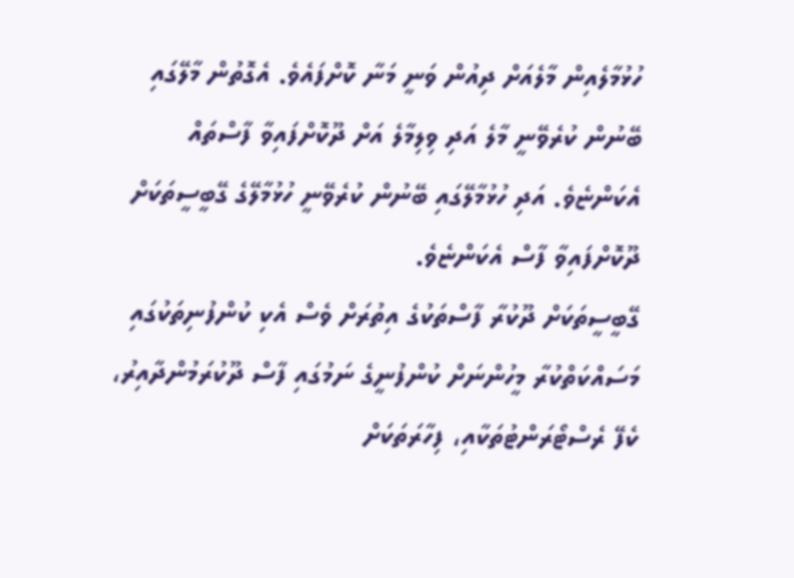ހުޅުމާލެއިން މާލެއަށް ދިއުން ވަނީ މަނާ ކޮށްފައެވެ. އެގޮތުން މާލޭގައި ބޭނުން ކުރެވޭނީ މާލެ އަދި ވިލިމާލެ އަށް ދޫކޮށްފައިވާ ފާސްތައް އެކަންޏެވެ. އަދި ހުޅުމާލޭގައި ބޭނުން ކުރެވޭނީ ހުޅުމާލޭގެ ގޭބީސީތަކަށް ދޫކޮށްފައިވާ ފާސް އެކަންޏެވެ.
ގޭބީސީތަކަށް ދޫކުރާ ފާސްތަކުގެ އިތުރަށް ވެސް އެކި ކުންފުނިތަކުގައި މަސައްކަތްކުރާ މީހުންނަށް ކުންފުނީގެ ނަމުގައި ފާސް ދޫކުރަމުންދާއިރު، ކެފޭ ރެސްޓޯރަންޓުތަކާއި، ފިހާރަތަކަށް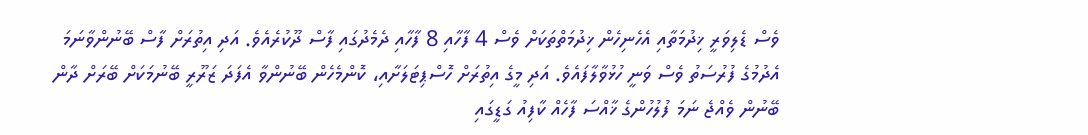ވެސް ޑެލިވަރީ ޚިދުމަތާއި އެހެނިހެން ޚިދުމަތްތަކަށް ވެސް 4 ފާހާއި 8 ފާހާއި ދެމެދުގައި ފާސް ދޫކުރެއެވެ. އަދި އިތުރަށް ފާސް ބޭނުންވާނަމަ އެދުމުގެ ފުރުސަތު ވެސް ވަނީ ހުޅުވާލާފައެވެ. އަދި މީގެ އިތުރަށް ހޮސްޕިޓަލަށާއި، ކޮންމެހެން ބޭނުންވާ އެފަދަ ޒަރޫރީ ބޭނުމަކަށް ބޭރަށް ދާން ބޭނުން ވެއްޖެ ނަމަ ފުލުހުންގެ ޚާއްސަ ފާހެއް ކާފިއު ގަޑީގައި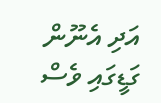އަދި އެނޫން ގަޑީގައި ވެސް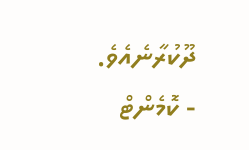ދޫކުރާނެއެވެ.
- ކޮމެންޓް